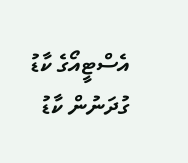އެސްޓީއޯގެ ކާޑު ގުދަނުން ކާޑު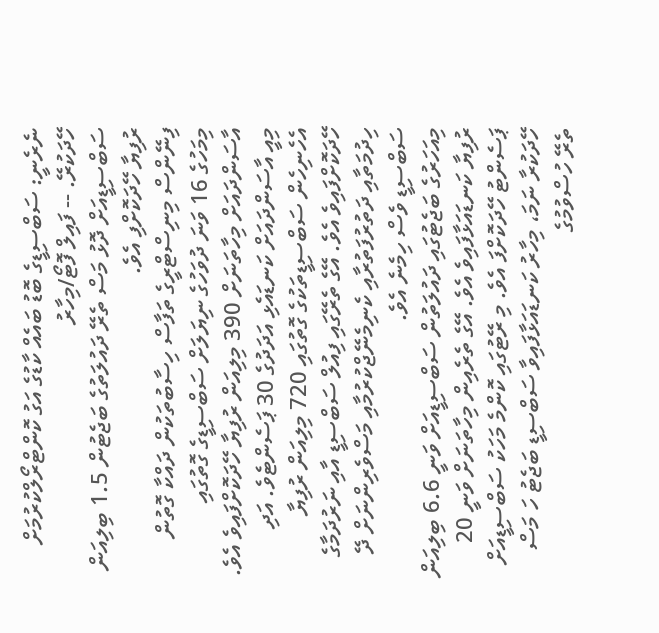ނެރެނީ: ސަބްސިޑީގެ ބޮޑު ބައެއް ކާޑުގެ އަގު ކޮންޓްރޯލްކުރުމަށް ހޭދަކުރޭ. -- ފައިލް ފޮޓޯ/މިހާރު
ސަބްސިޑީއަށް ދޮޅު މަސް ތެރޭ ދައުލަތުގެ ބަޖެޓުން 1.5 ބިލިއަން ރުފިޔާ ހޭދަކޮށްފި އެވެ.
ފިނޭންސް މިނިސްޓްރީގެ ތަފާސް ހިސާބުތަކުން ދައްކާ ގޮތުން މިމަހުގެ 16 ވަނަ ދުވަހުގެ ނިޔަލަށް ސަބްސިޑީގެ ގޮތުގައި އާސަންދައަށް މިހާތަނަށް 390 މިލިއަން ރުފިޔާ ހޭދަކޮށްފައިވެ އެވެ. މިއީ އާސަންދައަށް ކަނޑައެޅި އަދަދުގެ 30 ޕަސެންޓެވެ. އަދި އެހެނިހެން ސަބްސިޑީތަކުގެ ގޮތުގައި 720 މިލިއަން ރުފިޔާ ހޭދަކޮށްފައިވެ އެވެ. އޭގެ ތެރޭގައި ފިއުލް ސަބްސިޑީ އާއި ނަރުދަމާގެ ހިދުމަތާއި ދަތުރުފަތުރާއި ކެނިމެނޭޖްކުރުމާއި މަސްވެރިންނަށް ދޭ ސަބްސިޑީ ވެސް ހިމެނެ އެވެ.
މިއަހަރުގެ ބަޖެޓުގައި ދައުލަތުން ސަބްސިޑީއަށް ވަނީ 6.6 ބިލިއަން ރުފިޔާ ކަނޑައަޅާފައިވެ އެވެ. އޭގެ ތެރެއިން މިހާތަނަށް ވަނީ 20 ޕަސެންޓު ހޭދަކޮށްފަ އެވެ. މި ރޭޓުގައި ކޮންމެ މަހަކު ސަބްސިޑީއަށް ހޭދަކުރާ ނަމަ، މިހާރު ކަނޑައަޅާފައިވާ ސަބްސިޑީ ބަޖެޓު ހަ މަސް ތެރޭ ހުސްވުމުގެ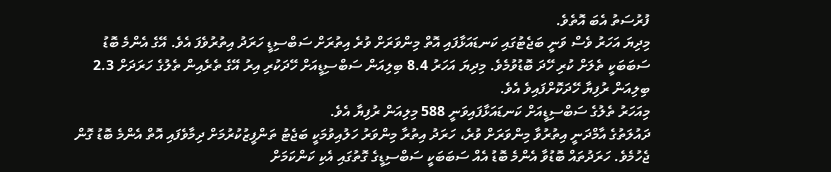ފުރުސަތު އެބަ އޮތެވެ.
މިދިޔަ އަހަރު ވެސް ވަނީ ބަޖެޓުގައި ކަނޑައަޅާފައި އޮތް މިންވަރަށް ވުރެ އިތުރަށް ސަބްސިޑީ ހަރަދު އިތުރުވެފަ އެވެ. އޭގެ އެންމެ ބޮޑު ސަބަބަކީ ތެލަށް ކުރި ހޭދަ ބޮޑުވުމެވެ. މިދިޔަ އަހަރު 8.4 ބިލިއަން ސަބްސިޑީއަށް ހޭދަކުރި އިރު އޭގެ ތެރެއިން ތެލުގެ ހަރަދަށް 2.3 ބިލިއަން ރުފިޔާ ހޭދަކޮށްފައިވެ އެވެ.
މިއަހަރު ތެލުގެ ސަބްސިޑީއަށް ކަނޑައަޅާފައިވަނީ 588 މިލިއަން ރުފިޔާ އެވެ.
ދައުލަތުގެ އާމްދަނީ އިތުރުވާ މިންވަރަށް ވުރެ، ހަރަދު އިތުރާ މިންވަރު ހަލުއިވުމަކީ ބަޖެޓު ތަންފީޒުކުރުމަށް ދިމާވެފައި އޮތް އެންމެ ބޮޑު ގޮން ޖެހުމެވެ. ހަރަދުތައް ބޮޑުވާ އެންމެ ބޮޑު އެއް ސަބަބަކީ ސަބްސިޑީގެ ގޮތުގައި އެކި ކަންކަމަށް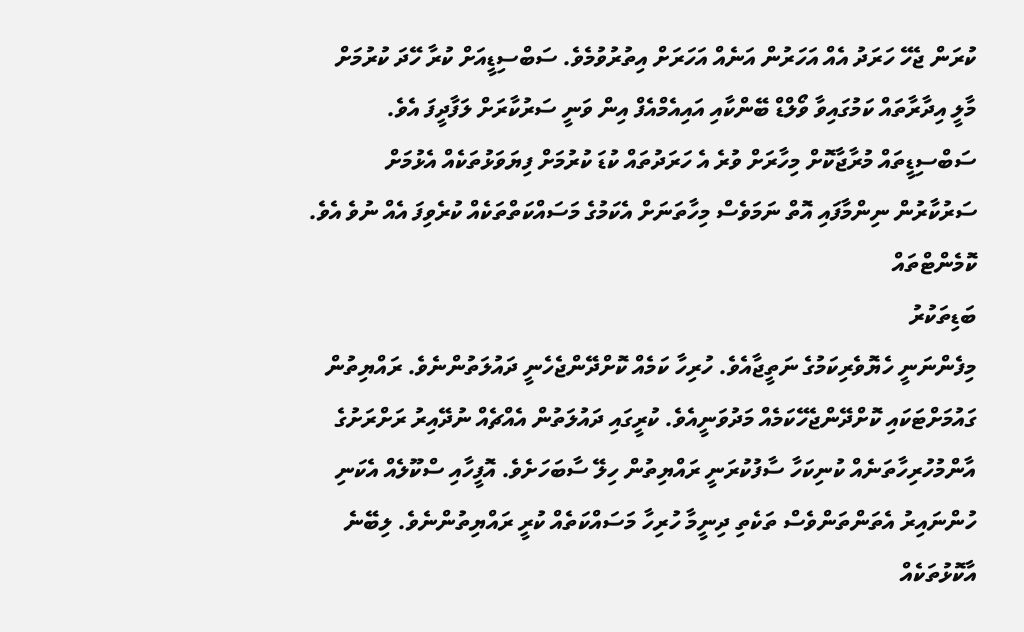ކުރަން ޖެހޭ ހަރަދު އެއް އަހަރުން އަނެއް އަހަރަށް އިތުރުވުމެވެ. ސަބްސިޑީއަށް ކުރާ ހޭދަ ކުރުމަށް މާލީ އިދާރާތައް ކަމުގައިވާ ވޯލްޑް ބޭންކާއި އައިއެމްއެފް އިން ވަނީ ސަރުކާރަށް ލަފާދީފަ އެވެ.
ސަބްސިޑީތައް މުރާޖާކޮށް މިހާރަށް ވުރެ އެ ހަރަދުތައް ކުޑަ ކުރުމަށް ފިޔަވަޅުތަކެއް އެޅުމަށް ސަރުކާރުން ނިންމާފައި އޮތް ނަމަވެސް މިހާތަނަށް އެކަމުގެ މަސައްކަތްތަކެއް ކުރެވިފަ އެއް ނުވެ އެވެ.
ކޮމެންޓްތައް
ބަޑިތަކުރު
މިފެންނަނީ ހެޔޮވެރިކަމުގެ ނަތީޖާއެވެ. ހުރިހާ ކަމެއް ކޮށްދޭންޖެހެނީ ދައުލަތުންނެވެ. ރައްޔިތުން ގައުމަށްޓަކައި ކޮށްދޭންޖެހޭކަމެއް މަދުވަނީއެވެ. ކުރީގައި ދައުލަތުން އެއްޗެއް ނުދޭއިރު ރަށްރަށުގެ އާންމުހުރިހާތަނެއް ކުނިކަހާ ސާފުކުރަނީ ރައްޔިތުން ހިލޭ ސާބަހަށެވެ. އޮފީހާއި ސްކޫލެއް އެކަނި ހުންނައިރު އެތަންތަންވެސް ތަކެތި ދިނީމާ ހުރިހާ މަސައްކަތެއް ކުރީ ރައްޔިތުންނެވެ. ލިބޭނެ އާކޮޅުތަކެއް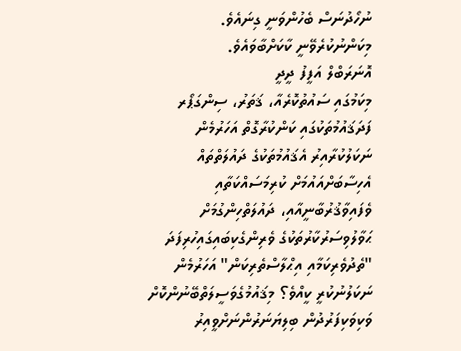ނުހޯދުނަސް ބެހުންވަނީ ގިނައެވެ. މިކަންނުކުރެވޭނީ ކާކަށްބާވައެވެ.
އޮނަރަބްލް އަފީފު ދީދީ
މިކަމުގައި ސައުތުކޮރެއާ، ޤަތަރު، ސިންގަޕޯރ ފަދަޤައުމުތަކުގައި ކަންކުރާގޮތް އަހަރުމެން ނަކަލުކުރާއިރު އެޤައުމުތަކުގެ ދައުލަތްތައް އެހިސާބަށްއައުމަށް ކުރިމަސައްކަތާއި ވެފައިވާޤުރުބާނީއާއި، ދައުލަތްހިންގުމަށް ޙަވާލުވިސަރުކާރުތަކުގެ ވެރިންގެކިބައިގައިހުރިފަދަ "ތެދުވެރިކަމާއި އިޙްލާސްތެރިކަން" އަހަރުމެން ނަކަލުނުކުރީ ކީއްވެ؟ މިޤައުމުގެވަސީލަތްބޭނުންކޮށް ވަކިވަކިފަރުދުން ބިލިޔަނަރުންނަށްވީއިރު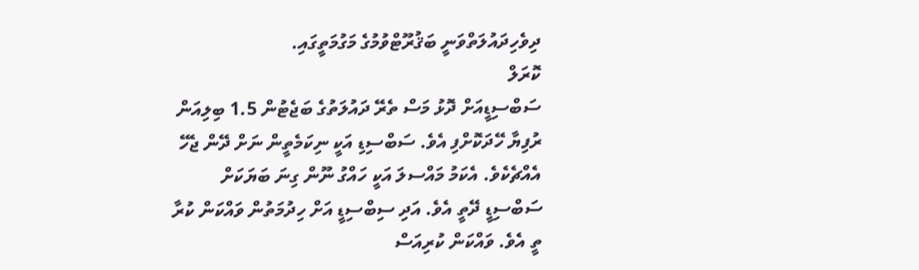ދިވެހިދައުލަތްވަނީ ބަޤުރޫޓްވުމުގެ މަގުމަތީގައި.
ކޮރަލް
ސަބްސިޑީއަށް ދޮޅު މަސް ތެރޭ ދައުލަތުގެ ބަޖެޓުން 1.5 ބިލިއަން ރުފިޔާ ހޭދަކޮށްފި އެވެ. ސަބްސިޑި އަކީ ނިކަމެތީން ނަށް ދޭން ޖެހޭ އެއްޗެކެވެ. އެކަމު މައްސލަ އަކީ ހައްގު ނޫން ގިނަ ބަޔަކަށް ސަބްސިޑީ ދޭތީ އެވެ. އަދި ސިބްސިޑީ އަށް ހިދުމަތުން ވައްކަން ކުރާ ތީ އެވެ. ވައްކަން ކުރިއަސް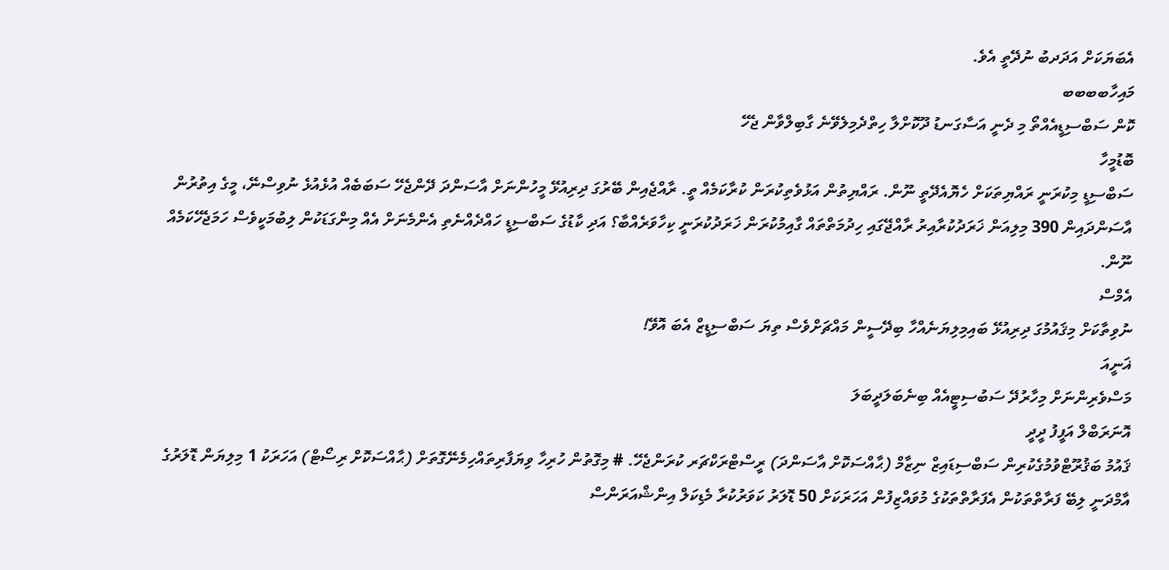އެބަޔަކަށް އަދަދބު ނުދޭތީ އެވެ.
މައިހާބބބބ
ކޮން ސަބްސިޑީއެއްތޯ މި ދެނީ އަސާގަނޑު ދޫކޮށްލާ ހިތްދެމިލެވޭނެ ގާބިލްވާން ޖެހޭ
ބޮޑުމީހާ
ސަބްސިޑީ މިކުރަނީ ރައްޔިތަކަށް ހެޔޮއެދޭތީ ނޫން. ރައްޔިތުން އަޅުވެތިކުރަން ކުރާކަމެއް ތީ. ރާއްޖެއިން ބޭރުގަ ދިރިއުޅޭ މީހުންނަށް އާސަންދަ ދޭންޖެހޭ ސަބަބެއް އުޅެއުޅެ ނުވިސްނޭ، މީގެ އިތުރުން އާސަންދައިން 390 މިލިއަން ޚަރަދުކުރާއިރު ރާއްޖޭގައި ހިދުމަތްތައް ގާއިމުކުރަން ޚަރަދުކުރަނީ ކިހާވަރެއްބާ؟ އަދި ކާޑުގެ ސަބްސިޑީ ހައްދެއްނެތި އެންމެނަށް އެއް މިންގަޑަކުން ލިބުމަކީވެސް ހަމަޖެހޭކަމެއް ނޫން.
އެމްސް
ނުވިތާކަށް މިޤައުމުގަ ދިރިއުޅޭ ބައިމިލިޔަނެއްހާ ބިދޭސީން މައްޗަށްވެސް ތިޔަ ސަބްސިޑީޒް އެބަ އޮވޭ!
ޣަނީއަ
މަސްވެރިންނަށް މިހާރުދޭ ސަބުސިޓީއެއް ބިނެބަލަދީބަލަ
އޮނަރަބްލް އަފީފު ދީދީ
ޤައުމު ބަޤުރޫޓްވުމުގެކުރިން ސަބްސިޑައިޒް ނިޒާމް (ޙާއްސަކޮށް އާސަންދަ) ރީސްޓްރަކްޗަރ ކުރަންޖެހޭ. # މިގޮތުން ހުރިހާ ވިޔަފާރިތައްހިމެނޭގޮތަށް (ޙާއްސަކޮށް ރިސޯޓް) އަހަރަކު 1 މިލިޔަން ޑޮލަރުގެ އާމްދަނީ ލިބޭ ފަރާތްތަކުން އެފަރާތްތަކުގެ މުވައްޒިފުން އަހަރަކަށް 50 ޑޮލަރު ކަވަރުކުރާ މެޑިކަލް އިންޝްއަރަންސް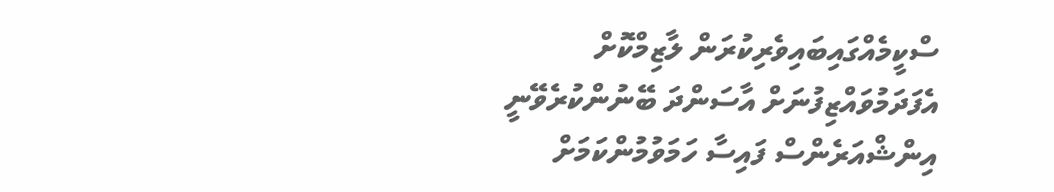ސްކީމެއްގައިބައިވެރިކުރަން ލާޒިމްކޮށް އެފަދަމުވައްޒިފުނަށް އާސަންދަ ބޭނުންކުރެވޭނީ އިންޝްއަރެންސް ފައިސާ ހަމަވުމުންކަމަށް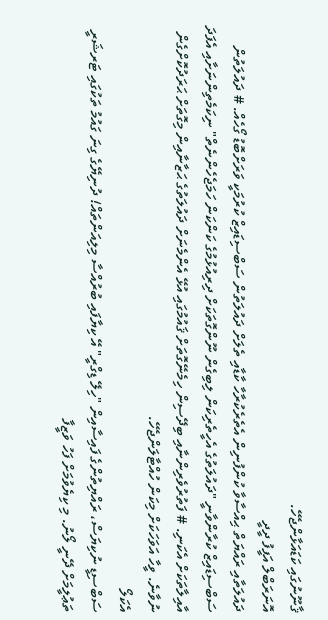ޤާނޫނުގައި ކަޑައަޅާންޖެހޭ.
އޮނަރަބްލް އަފީފު ދީދީ
ދައުލަތާއި ރައްޔަތް ޙިއްސާވާ ކުންފުނިން އެތެރެކުރާހާ ކާޑާއި ތެލަށް ދައުލަތުން ސަބްސިޑައިޒް ކުރުމަކީ ވަރަށްބޮޑު ގޯހެއް. # ދައުލަތުން ސަބްސިޑައިޒް ކުރާންވާނީ "ދައުލަތުގެ އެހީތެރިކަން ލިބިގެން ނޫންގޮތަކަށް ދިރިއުޅުމުގެ ކަންކަން ހަމަޖެހެންނެތް" ނިކަމެތިންނަށާއި އެފަދަ އާއިލާތަކަށް އެކަނި. # ފަތުރުވެރިންނާއި ބިދޭސިން ހިމެނޭގޮތަށް ޤައުމުގައި އުޅޭ އެންމެނަށް ދައުލަތުގެ ޙަޒާނާއިން މިގޮތަށް ޙަރަދުކޮށްގެން ނުވާނެ. ވީހާ އަވަހަކަށް މިކަން ހުއްޓާލަންޖެހޭ.
އެކަލޯ
ސަބްސިޑީ ނުކިޔަސް، ރައްޔިތުންގެ ފައިސާއިން "ހިލޭ ޑިގްރީ" އޭ ކިޔާފައި ބުރުއްސާ މިލިއަންތައް! ދުނިޔޭގެ ގިނަ ގައުމު ތަކުގައި ޓަރޝަރީ ތަޢުލީމަށް ދޭނީ ލޯނު. މި ކިޔެވުމަށް ފަހު ވަޒީފާ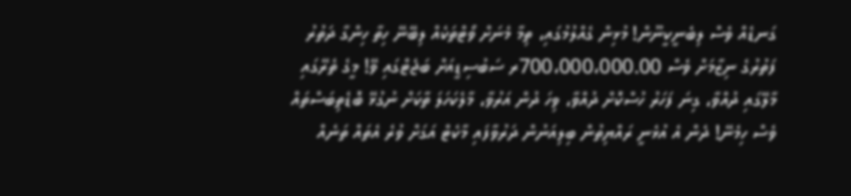ގަނޑެއް ވެސް ލިބެނީކީނޫން! މުޅިން ގެއްލުމުގައި، ތިމާ މެނަށް ވޯޓްތަކެއް ލިބޭނޭ ހިތާ ހިންގާ ދަތުރު ފަތުރުގެ ނިޒާމަށް ވެސް 700،000،000.00ރ ސަބުސިޑީއަށް ބަޖެޓްގައި ވޭ! މީގެ ތެރޭގައި މާލޭގައި ދުއްވާ، ގިނަ ފަހަރު ހުސްކޮށް ދުއްވާ، ވިހަ ދުން އަރުވާ، މާލެކަހަލަ ތާކަށް ނުގުޅޭ ބޮޑެތިބަސްތައް ވެސް ހިމެނޭ! ދެން އެ އުޅެނީ ރައްޔިތުން ބިލިއަނުން ދަރުވާފައި މާކެޓް އަގަށް ވުރެ އެތައް ތަނެއް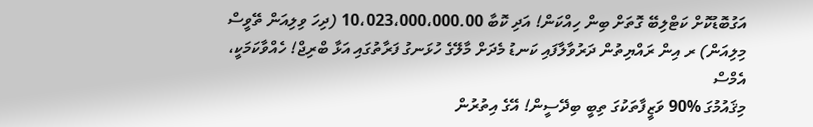އަގުބޮޑުކޮށް ކަޓްލިބޭ ގޮތަށް ބިން ހިއްކަން! އަދި ކޮބާ 10،023،000،000.00 (ދިހަ ވިލިއަން ތޭވީސް މިލިއަން) ރ އިން ރައްޔިތުން ދަރުވާލާފައި ކަނޑު މެދަށް މާލޭގެ ހުޅަނގު ފަރާތުގައި އަޅާ ބްރިޖް! ހެއްވާކަމަކީ،
އެމްސް
މިޤައުމުގަ %90 ވަޒީފާތަކުގަ ތިބީ ބިދޭސީން! އޭގެ އިތުރުން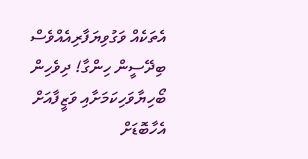އެތަކެއް ވަގުވިޔަފާރިއެއްވެސް ބިދޭސީން ހިންގާ! ދިވެހިން ބޯހިޔާވަހިކަމަށާއި ވަޒީފާއަށް އެހާބޮޑަށް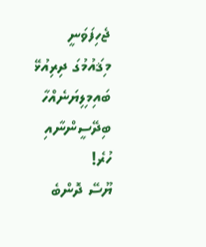ޖެހިފަވަނީ މިޤައުމުގަ ދިރިއުޅޭ ބައިމިލިޔަނެއްހާ ބިދޭސީންނާއި ހުރެ!
ޔޫސޭ ދޮންބެ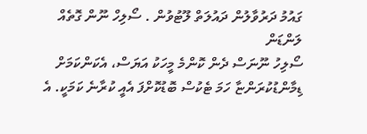ގައުމު ދަރުވާލުން ދައުލަތް ލޫޓުވުން . ސޯލިހް ނޫން ގޮތެއް
ލަންޑަން
ސޯލިހު ނޫނަސް ދެން ކޮންމެ މީހަކު އަޔަސް، އެކަންކަމަށް ޑިމާންޑުކުރަންޏާ ހަމަ ޓެކުސް ބޮޑުކޮށްފަ އެއީ ކުރާނެ ކަމަކީ. އެ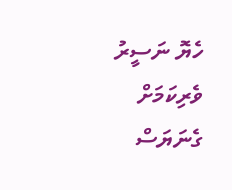ހެޔޮ ނަސީރު ވެރިކަމަށް ގެނަޔަސް